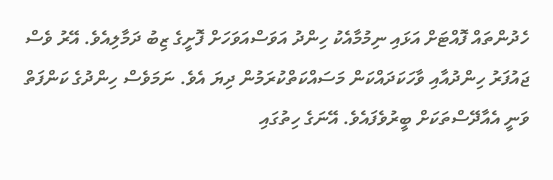ހެދުންތައް ފޮއްޓަށް އަޅައި ނިމުމާއެކު ހިންދު އަވަސްއަވަހަށް ފޮށީގެ ޒިބު ދަމާލިއެވެ. އޭރު ވެސް ޖައުފަރު ހިންދުއާއި ވާހަކަދައްކަން މަސައްކަތްކުރަމުން ދިޔަ އެވެ. ނަމަވެސް ހިންދުގެ ކަންފަތް ވަނީ އެއާދޭސްތަކަށް ބީރުވެފައެވެ. އޭނަގެ ހިތުގައި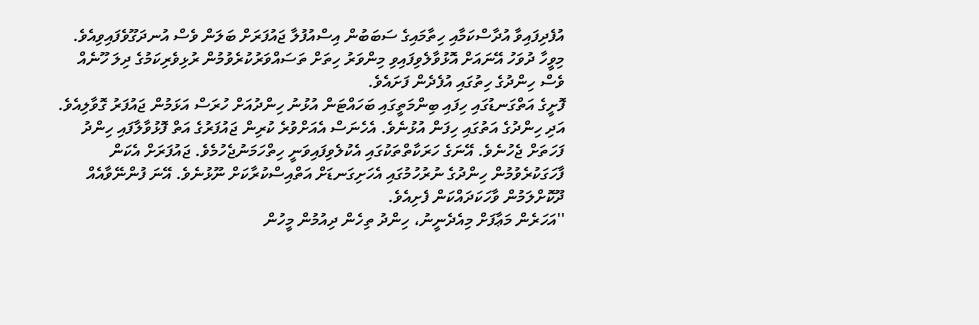އުފެދިފައިވާ އުދާސްކަމާއި ހިތާމައިގެ ސަބަބުން އިސްއުފުލާ ޖައުފަރަށް ބަލަން ވެސް އުނދަގޫވެފައިވިއެވެ. މިވީހާ ދުވަހު އޭނައަށް އޮޅުވާލެވިފައިވި މިންވަރު ހިތަށް ތަސައްވަރުކުރެވުމުން ރުޅިވެރިކަމުގެ ދިލަ ހޫނެއް ވެސް ހިންދުގެ ހިތުގައި އުފެދެން ފަށައެވެ.
ފޮށީގެ އަތްގަނޑުގައި ހިފައި ބިންމަތީގައި ބަހައްޓަން އުޅުނު ހިންދުއަށް ހުރަސް އަޅަމުން ޖައުފަރު ގޮވާލިއެވެ. އަދި ހިންދުގެ އަތުގައި ހިފަން އުޅުނެވެ. އެހެނަސް އެއަށްވުރެ ކުރިން ޖައުފަރުގެ އަތް ފޮޅުވާލާފައި ހިންދު ފަހަތަށް ޖެހުނެވެ. އޭނަގެ ހަރަކާތްތަކުގައި އެކުލެވިފައިވަނީ ހިތްހަމަނުޖެހުމެވެ. ޖައުފަރަށް އެކަން ފާހަގަކުރެވުމުން ހިންދުގެ ނުރުހުމުގައި އެހަށިގަނޑަށް އަތްއިސްކުރާކަށް ނޫޅުނެވެ. އޭނަ ފުންނޭވާއެއް ދޫކޮށްލަމުން ވާހަކަދައްކަން ފެށިއެވެ.
''އަހަރެން މަޢާފަށް މިއެދެނީނު، ހިންދު ތިހެން ދިއުމުން މީހުން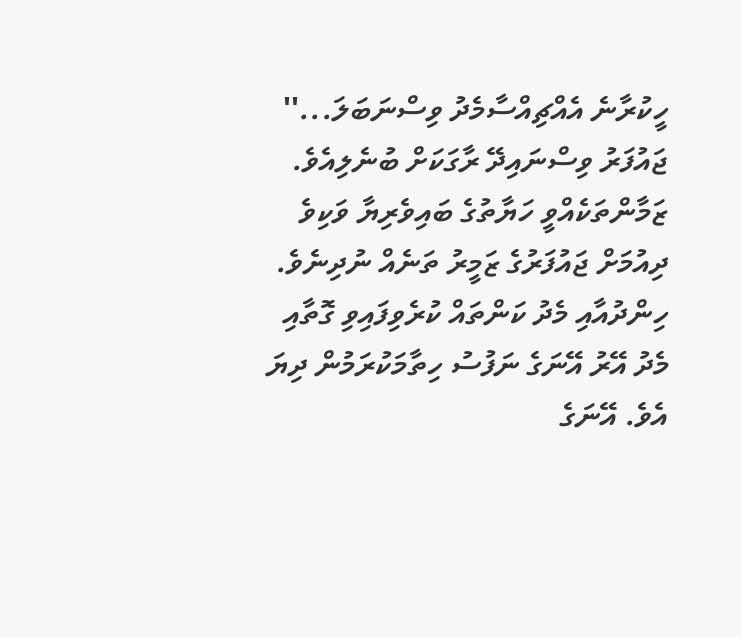ހީކުރާނެ އެއްޗިއްސާމެދު ވިސްނަބަލަ...'' ޖައުފަރު ވިސްނައިދޭ ރާގަކަށް ބުނެލިއެވެ. ޒަމާންތަކެއްވީ ހަޔާތުގެ ބައިވެރިޔާ ވަކިވެ ދިއުމަށް ޖައުފަރުގެ ޒަމީރު ތަނެއް ނުދިނެވެ. ހިންދުއާއި މެދު ކަންތައް ކުރެވިފައިވި ގޮތާއި މެދު އޭރު އޭނަގެ ނަފުސު ހިތާމަކުރަމުން ދިޔަ އެވެ. އޭނަގެ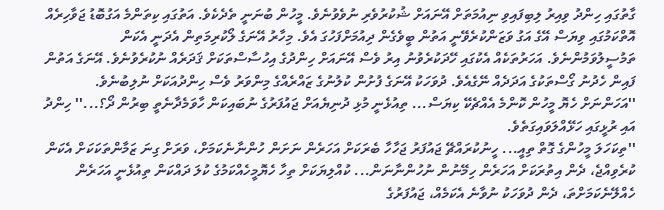ގާތުގައި ހިންދު ވިއިރު ލިބިފައިވި ނިއުމަތަށް އޭނައަށް ޝުކުރުވެރި ނުވެވުނެވެ. މީހުން ބުނަނީ ތެދެކެވެ. އަތުގައި ކިތަންމެ އަގުބޮޑު ޖަވާހިރެއް އޮތްކަމުގައި ވިޔަސް އޭގެ އަގު ވަޒަންކުރެވޭނީ އަތުން ބީވެގެން ދިއުމަށްފަހުގަ އެވެ. މިހާރު އޭނަގެ ލޯކުރިމަތިން އެދަނީ އެކަން ތަމުސީލުވަމުންނެވެ. އަހަރުތަކެއް އެކުގައި ހޭދަކުރެވުނު އިރު ވެސް އޭނައަށް ހިންދުގެ އިހުސާސްތަކަށް ޤަދަރެއް ނުކުރެވުނެވެ. އޭނަގެ އަތުން ފައިން ހެދުނު ގޯސްތަކުގެ އަދަދެއް ނޭގެއެވެ. ދުވަހަކު އޭނަގެ ފުށުން ކުލުނުގެ ޒައްރެއްގެ މިންވަރު ވެސް ހިންދުއަކަށް ނުލިބުނެވެ.
''އަހަންނަށް ހެޔޮ މީހުން ކޮންމެ އެއްޗެކޭ ކިޔަސް... ތިއުޅެނީ މުޅި ދުނިޔެއަށް ޖައުފަރުގެ ނުބައިކަން ހާވަމެދާނެތީ ބިރުން ދޯ؟...'' ހިންދު އައި ރުޅީގައި ހަޅޭއްލަވައިގަތެވެ.
''ތިކަހަލަ މީހުންގެ ގޮތް ތިއީ... ހީނުކުރައްޗޭ ޖައުފަރު ޖަހާހާ ބެރަކަށް އަހަރެން ނަށަން ހުންނާނެކަމަށް، ވަރަށް ގިނަ ޒަމާންތަކަކަށް އެކަން ކުރެވިއްޖެ، ދެން އިތުރަކަށް އަހަރެން ހިމޭނުން ނުހުންނާނަން... ކުއްލިޔަކަށް ތިހާ ހެޔޮމީހެއްކަމުގެ ކުލަ ދައްކަން ތިއުޅެނީ އަހަރެން ހެއްލޭނެކަމަށްތަ، ދެން ދުވަހަކު ނުވާނެ އެކަމެއް، ޖައުފަރުގެ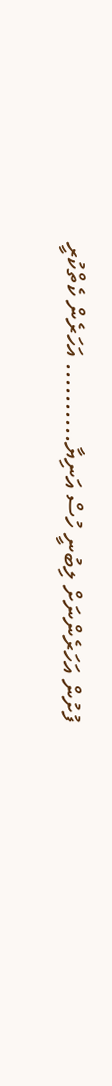ފުށުން އަހަރެންނަށް ލިބުނީ ހުސް އަނިޔާ.......... އަހަރެން ކެތްކުރީ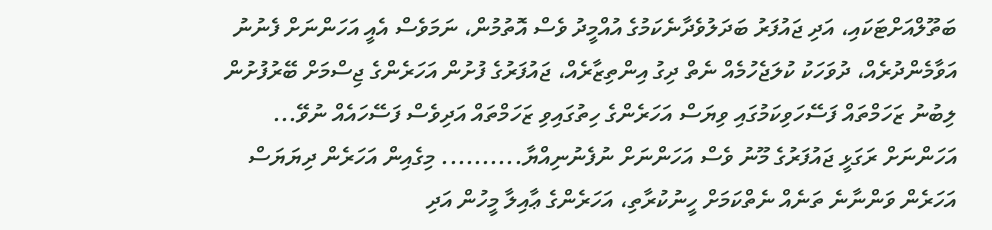ބަތޫލްއަށްޓަކައި، އަދި ޖައުފަރު ބަދަލުވެދާނެކަމުގެ އުއްމީދު ވެސް އޮތުމުން، ނަމަވެސް އެއީ އަހަންނަށް ފެނުނު އަވާމެންދުރެއް، ދުވަހަކު ކުލަޖެހުމެއް ނެތް ދިގު އިންތިޒާރެއް، ޖައުފަރުގެ ފުށުން އަހަރެންގެ ޖިސްމަށް ބޭރުފުށުން ލިބުނު ޒަހަމްތައް ފަސޭހަވިކަމުގައި ވިޔަސް އަހަރެންގެ ހިތުގައިވި ޒަހަމްތައް އަދިވެސް ފަސޭހައެއް ނުވޭ... އަހަންނަށް ރަގަޅީ ޖައުފަރުގެ މޫނު ވެސް އަހަންނަށް ނުފެނުނިއްޔާ.......... މިގެއިން އަހަރެން ދިޔަޔަސް އަހަރެން ވަންނާނެ ތަނެއް ނެތްކަމަށް ހީނުކުރާތި، އަހަރެންގެ ޢާއިލާ މީހުން އަދި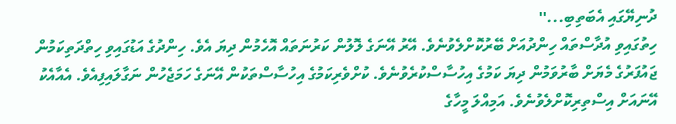ދުނިޔޭގައި އެބަތިބި...''
ހިތުގައިވި އުދާސްތައް ހިންދުއަށް ބޭރުކޮށްލެވުނެވެ. އޭރު އޭނަގެ ލޮލުން ކަރުނަތައް އޮހެމުން ދިޔަ އެވެ. ހިންދުގެ އަޑުގައިވި ހިތްދަތިކަމުން ޖައުފަރުގެ މެޔަށް ބާރުވަމުން ދިޔަ ކަމުގެ އިހުސާސްކުރެވުނެވެ. ކުށްވެރިކަމުގެ އިހުސާސްތަކުން އޭނަގެ ހަމަޖެހުން ނަގާލައިފިއެވެ. އެއާއެކު އޭނައަށް އިސްތިރިކޮށްލެވުނެވެ. އަމިއްލަ މީހާގެ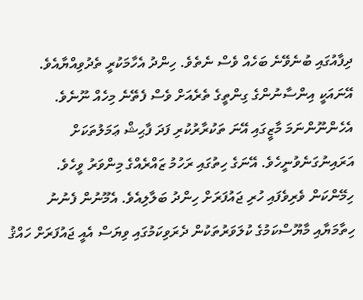ދިފާއުގައި ބުނެވޭނެ ބަހެއް ވެސް ނެތެވެ. ހިންދު އެހާމަކުރީ ތެދުވިއްޔާއެވެ. އޭނައަކީ އިންސާނުންގެ ގިންތީގެ ތެރެއަށް ވެސް ފެތޭނެ މިހެއް ނޫނެވެ. އެހެންނޫންނަމަ މާޒީގައި އޭނަ ތަކުރާރުކުރި ފަދަ ފާޙިޝް ޢަމަލުތަކަށް އަރައިނުގަނެވުނީހެވެ. އޭނަގެ ހިތުގައި ރަހުމު ޒައްރެއްގެ މިންވަރު ވީހެވެ.
ހިމޭންކަން ވެރިވެފައި ހުރި ޖައުފަރަށް ހިންދު ބަލާލިއެވެ. އެމޫނުން ފެނުނު ހިތާމަޔާއި މާޔޫސްކަމުގެ ކުލަވަރުތަކުން ދެރަވިކަމުގައި ވިޔަސް އެއީ ޖައުފަރަށް ހައްޤު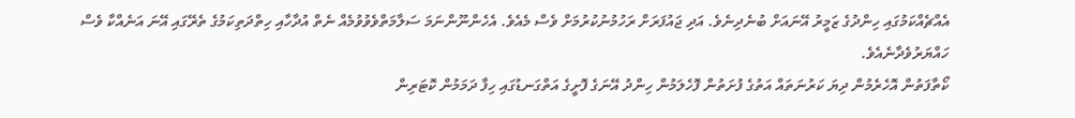އެއްޗެއްކަމުގައި ހިންދުގެ ޒަމީރު އޭނައަށް ބުނެދިނެވެ. އަދި ޖައުފަރަށް ރަހުމުނުކުރުމަށް ވެސް މެއެވެ. އެހެންނޫންނަމަ ސަލާމަތްވެވުވުމެއް ނެތް އުދާހާއި ހިތްދަތިކަމުގެ ތެރޭގައި އޭނަ އަނެއްކާ ވެސް ހައްޔަރުވެދާނެއެވެ.
ކޯތާފަތުން އޮހެރެމުން ދިޔަ ކަރުނަތައް އަތުގެ ފުށަތުން ފޮހެލަމުން ހިންދު އޭނަގެ ފޮށީގެ އަތްގަނޑުގައި ހިފާ ދަމަމުން ކޮޓަރިން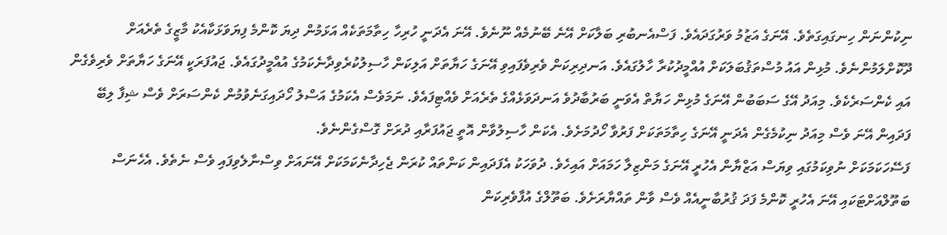ނިކުންނަން ހިނގައިގަތެވެ. އޭނަގެ އަޒުމު ވަރުގަދައެވެ. ފަސްއެނބުރި ބަލާކަށް އޭނެ ބޭނުމެއް ނޫނެވެ. އޭނަ އެދަނީ ހުރިހާ ހިތާމަތަކެއް އަޅަމުން ދިޔަ ކޮންމެ ފިޔަވަޅަކާއެކު މާޒީގެ ތެރެއަށް ދޫކޮށްލަމުންނެވެ. މުޅިން އައު މުސްތަޤުބަލަކަށް އުއްމީދުކުރާ ހާލުގައެވެ. އަނދިރިކަން ވެރިވެފައިވި އޭނަގެ ހަޔާތަށް އަލިކަން ހާސިލުކުރެވިދާނެކަމުގެ އުއްމީދުގައެވެ. ޖައުފަރަކީ އޭނަގެ ހަޔާތަށް ވެރިވެގެން އައި ކެންސަރެކެވެ. މިއަދު އޭގެ ސަބަބުން އޭނަގެ މުޅިން ހަޔާތް އެވަނީ ބަރުބާދުވެ އަނދަވަޅެއްގެ ތެރެއަށް ވެއްޓިފައެވެ. ނަމަވެސް އެކަމުގެ އަސްލު ހޯދައިގަނެވުމުން ކެންސަރަށް ވެސް ޝިފާ ލިބޭ ފަދައިން އޭނަ ވެސް މިއަދު ނިކުމެގެން އެދަނީ އޭނަގެ ހިތާމަތަކަށް ފަރުވާ ހޯދުމަށެވެ. އެކަން ހާސިލުވާން އޮތީ ޖައުފަރާއި ދުރަށް ގޮސްގެންނެވެ.
ފަސޭހަކަމަކަށް ނުވިކަމުގައި ވިޔަސް އަޒްޔާން އެހުރީ އޭނަގެ މަންޒިލާ ހަމައަށް އައިހެވެ. ދުވަހަކު އެފަދައިން ކަންތައް ކުރަން ޖެހިދާނެކަމަކަށް އޭނައަށް ވިސްނާލެވިފައި ވެސް ނެތެވެ. އެހެނަސް ބަތޫލްއަށްޓަކައި އޭނަ އެހުރީ ކޮންމެ ފަދަ ޤުރުބާނީއެއް ވެސް ވާން ތައްޔާރަށެވެ. ބަތޫލްގެ އުފާވެރިކަން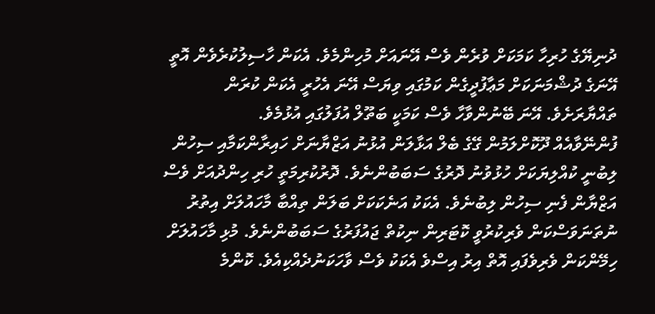ދުނިޔޭގެ ހުރިހާ ކަމަކަށް ވުރެން ވެސް އޭނައަށް މުހިންމެވެ. އެކަން ހާސިލުކުރެވެން އޮތީ އޭނަގެ ދުޝްމަނަކަށް މަޢާފުދީގެން ކަމުގައި ވިޔަސް އޭނަ އެހުރީ އެކަން ކުރަން ތައްޔާރަށެވެ. އޭނަ ބޭނުންވާހާ ވެސް ކަމަކީ ބަތޫލް އުފަލުގައި އުޅުމެވެ.
ފުންނޭވާއެއް ދޫކޮށްލަމުން ގޭގެ ބެލް އަޅާލަން އުޅުނު އަޒްޔާނަށް ހައިރާންކަމާއި ސިހުން ލިބުނީ ކުއްލިޔަކަށް ހުޅުވުނު ދޮރުގެ ސަބަބުންނެވެ. ދޮރުކުރިމަތީ ހުރި ހިންދުއަށް ވެސް އަޒްޔާން ފެނި ސިހުން ލިބުނެވެ. އެކަކު އަނެކަކަށް ބަލަން ތިއްބާ މާހައުލަށް އިތުރު ނުތަނަވަސްކަން ވެރިކުރުވީ ކޮޓަރިން ނިކުތް ޖައުފަރުގެ ސަބަބުންނެވެ. މުޅި މާހައުލަށް ހިމޭންކަން ވެރިވެފައި އޮތް އިރު އިސްވެ އެކަކު ވެސް ވާހަކަނުދެއްކިއެވެ. ކޮންމެ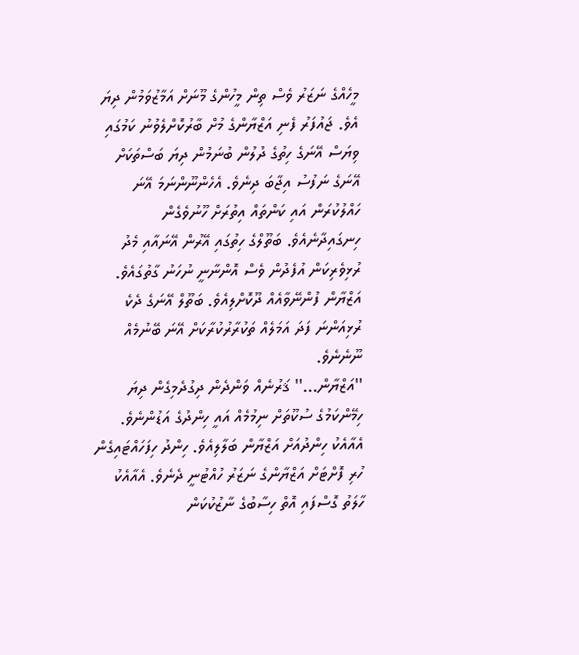މީހެއްގެ ނަޒަރު ވެސް ތިން މީހުންގެ މޫނަށް އަމާޒުވަމުން ދިޔަ އެވެ. ޖައުފަރު ފެނި އަޒްޔާންގެ މުށް ބާރުކޮށްލެވުނު ކަމުގައި ވިޔަސް އޭނަގެ ހިތުގެ ދުލުން ބުނަމުން ދިޔަ ބަސްތަކަށް އޭނަގެ ނަފުސު އިޖާބަ ދިނެވެ. އެހެންނޫންނަމަ އޭނަ ހައްލުކުރަން އައި ކަންތައް އިތުރަށް ހޫނުވެގެން ހިނގައިދާނެއެވެ. ބަތޫލްގެ ހިތުގައި އޭރުން އޭނައާއި މެދު ރުޅިވެރިކަން އުފެދުން ވެސް އޮންނާނީ ނުހަނު ގާތުގައެވެ. އަޒްޔާން ފުންނޭވާއެއް ދޫކޮށްލިއެވެ. ބަތޫލް އޭނަގެ ދެކެ ރުޅިއަންނަ ފަދަ އަމަލެއް ތަކުރާރުކުރާކަށް އޭނަ ބޭނުމެއް ނޫނެނެވެ.
''އަޒްޔާން...'' ޤަރުނެއް ވަންދެން ދިގުދެމިގެން ދިޔަ ހިމޭންކަމުގެ ސުކޫތަށް ނިމުމެއް އައީ ހިންދުގެ އަޑުންނެވެ. އެއާއެކު ހިންދުއަށް އަޒްޔާން ބަލާލިއެވެ. ހިންދު ހިފަހައްޓައިގެން ހުރި ފޮށްޓަށް އަޒްޔާންގެ ނަޒަރު ހުއްޓުނީ ދެނެވެ. އެއާއެކު ހާލަތު ގޮސްފައި އޮތް ހިސާބުގެ ނާޒުކުކަން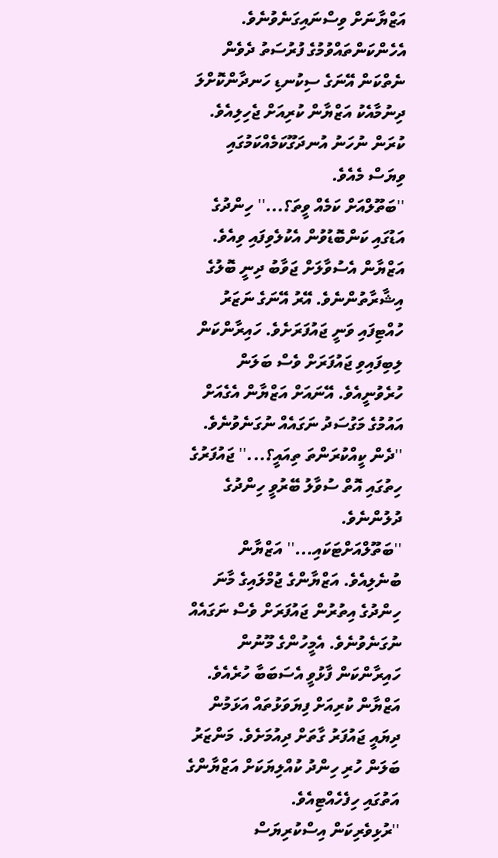އަޒްޔާނަށް ވިސްނައިގަނެވުނެވެ. އެހެންކަންތައްވުމުގެ ފުރުސަތު ދެވެން ނެތްކަން އޭނަގެ ސިކުނޑި ހަނދާންކޮށްލަ ދިނުމާއެކު އަޒްޔާން ކުރިއަށް ޖެހިލިއެވެ. ކުރަން ނުހަނު އުނދަގޫކަމެއްކަމުގައި ވިޔަސް މެއެވެ.
''ބަތޫލްއަށް ކަމެއް ވީތަ؟...'' ހިންދުގެ އަޑުގައި ކަންބޮޑުވުން އެކުލެވިފައި ވިއެވެ. އަޒްޔާން އެސުވާލަށް ޖަވާބު ދިނީ ބޮލުގެ އިޝާރާތުންނެވެ. އޭރު އޭނަގެ ނަޒަރު ހުއްޓިފައި ވަނީ ޖައުފަރަށެވެ. ހައިރާންކަން ލިބިފައިވި ޖައުފަރަށް ވެސް ބަލަން ހުރެވުނީއެވެ. އޭނައަށް އަޒްޔާން އެގެއަށް އައުމުގެ މަގުސަދު ނަގައެއް ނުގަނެވުނެވެ.
''ދެން ކީއްކުރަންތަ ތިއައީ؟...'' ޖައުފަރުގެ ހިތުގައި އޮތް ސުވާލު ބޭރުވީ ހިންދުގެ ދުލުންނެވެ.
''ބަތޫލްއަށްޓަކައި...'' އަޒްޔާން ބުނެލިއެވެ. އަޒްޔާންގެ ޖުމްލައިގެ މާނަ ހިންދުގެ އިތުރުން ޖައުފަރަށް ވެސް ނަގައެއް ނުގަނެވުނެވެ. އެމީހުންގެ މޫނުން ހައިރާންކަން ފާޅުވީ އެސަބަބާ ހުރެއެވެ.
އަޒްޔާން ކުރިއަށް ފިޔަވަޅުތައް އަޅަމުން ދިޔައީ ޖައުފަރު ގާތަށް ދިއުމަށެވެ. މަންޒަރު ބަލަން ހުރި ހިންދު ކުއްލިޔަކަށް އަޒްޔާންގެ އަތުގައި ހިފެހެއްޓިއެވެ.
''ރުޅިވެރިކަން އިސްކުރިޔަސް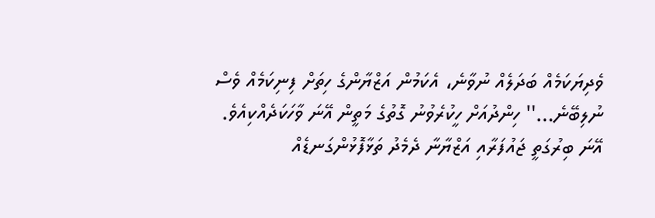ވެދިޔަކަމެއް ބަދަލެއް ނުވާނެ، އެކަމުން އަޒްޔާންގެ ހިތަށް ފިނިކަމެއް ވެސް ނުލިބޭނެ...'' ހިންދުއަށް ހީކުރެވުނު ގޮތުގެ މަތީން އޭނަ ވާހަކަދެއްކިއެވެ. އޭނަ ބިރުގަތީ ޖައުފަރާއި އަޒްޔާނާ ދެމެދު ތަޅާފޮޅުންގަނޑެއް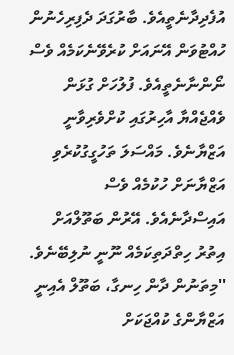އުފެދިދާނެތީއެވެ. ބާރުގަދަ ދެފިރިހެނުން ހުއްޓުވަން އޭނައަށް ކުރެވޭނެކަމެއް ވެސް ނޯންނާނެތީއެވެ. ފުލުހަށް ގުޅަން ވެއްޖެއްޔާ އާހިރުގައި ކުށްވެރިވާނީ އަޒްޔާނެވެ. މައްސަލަ ތަހުގީގުކުރެވި އަޒްޔާނަށް ހުކުމެއް ވެސް އައިސްދާނެއެވެ. އޭރުން ބަތޫލްއަށް އިތުރު ހިތްދަތިކަމެއް ނޫނީ ނުލިބޭނެވެ.
''މިތަނުން ދާން ހިނގާ، ބަތޫލް އެއިނީ އަޒްޔާންގެ ކުއްޖަކަށް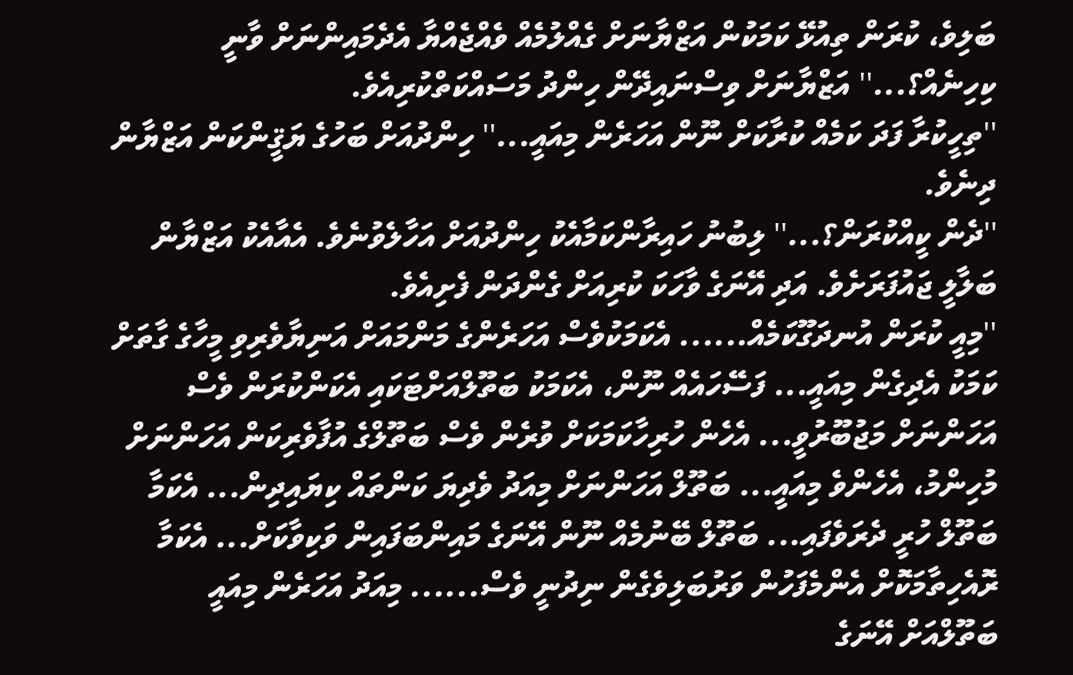ބަލިވެ، ކުރަން ތިއުޅޭ ކަމަކުން އަޒްޔާނަށް ގެއްލުމެއް ވެއްޖެއްޔާ އެދެމައިންނަށް ވާނީ ކިހިނެއް؟...'' އަޒްޔާނަށް ވިސްނައިދޭން ހިންދު މަސައްކަތްކުރިއެވެ.
''ތިހީކުރާ ފަދަ ކަމެއް ކުރާކަށް ނޫން އަހަރެން މިއައީ...'' ހިންދުއަށް ބަހުގެ ޔަޤީންކަން އަޒްޔާން ދިނެވެ.
''ދެން ކީއްކުރަން؟...'' ލިބުނު ހައިރާންކަމާއެކު ހިންދުއަށް އަހާލެވުނެވެ. އެއާއެކު އަޒްޔާން ބަލާލީ ޖައުފަރަށެވެ. އަދި އޭނަގެ ވާހަކަ ކުރިއަށް ގެންދަން ފެށިއެވެ.
''މިއީ ކުރަން އުނދަގޫކަމެއް...... އެކަމަކުވެސް އަހަރެންގެ މަންމައަށް އަނިޔާވެރިވި މީހާގެ ގާތަށް ކަމަކު އެދިގެން މިއައީ... ފަސޭހައެއް ނޫން، އެކަމަކު ބަތޫލްއަށްޓަކައި އެކަންކުރަން ވެސް އަހަންނަށް މަޖުބޫރުވީ... އެހެން ހުރިހާކަމަކަށް ވުރެން ވެސް ބަތޫލްގެ އުފާވެރިކަން އަހަންނަށް މުހިންމު، އެހެންވެ މިއައީ... ބަތޫލް އަހަންނަށް މިއަދު ވެދިޔަ ކަންތައް ކިޔައިދިން... އެކަމާ ބަތޫލް ހުރީ ދެރަވެފައި... ބަތޫލް ބޭނުމެއް ނޫން އޭނަގެ މައިންބަފައިން ވަކިވާކަށް... އެކަމާ ރޮއެހިތާމަކޮށް އެންމެފަހުން ވަރުބަލިވެގެން ނިދުނީ ވެސް...... މިއަދު އަހަރެން މިއައީ ބަތޫލްއަށް އޭނަގެ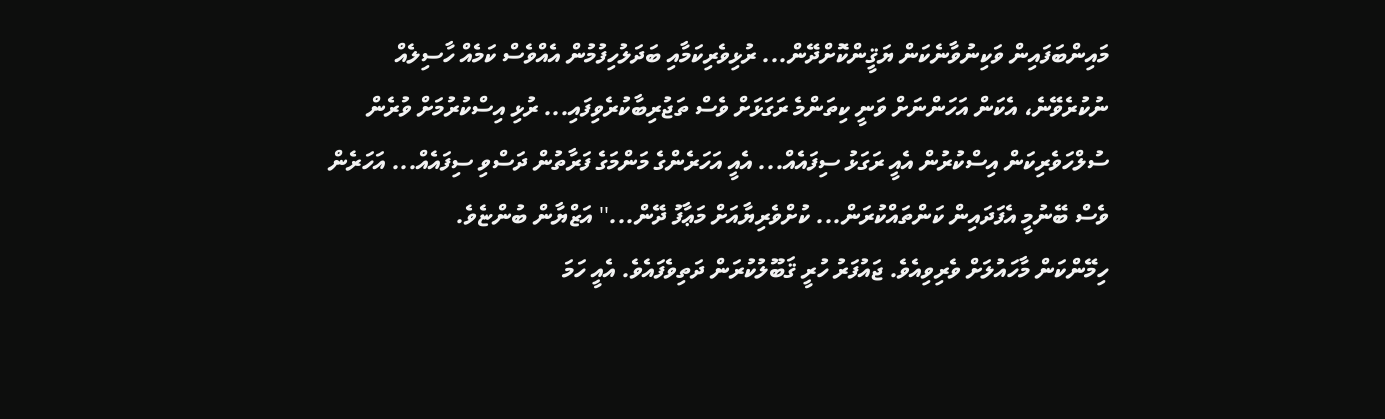މައިންބަފައިން ވަކިނުވާނެކަން ޔަޤީންކޮށްދޭން... ރުޅިވެރިކަމާއި ބަދަލުހިފުމުން އެއްވެސް ކަމެއް ހާސިލެއް ނުކުރެވޭނެ، އެކަން އަހަންނަށް ވަނީ ކިތަންމެ ރަގަޅަށް ވެސް ތަޖުރިބާކުރެވިފައި... ރުޅި އިސްކުރުމަށް ވުރެން ސުލްހަވެރިކަން އިސްކުރުން އެއީ ރަގަޅު ސިފައެއް... އެއީ އަހަރެންގެ މަންމަގެ ފަރާތުން ދަސްވި ސިފައެއް... އަހަރެން ވެސް ބޭނުމީ އެފަދައިން ކަންތައްކުރަން... ކުށްވެރިޔާއަށް މަޢާފު ދޭން...'' އަޒްޔާން ބުންޏެވެ.
ހިމޭންކަން މާހައުލަށް ވެރިވިއެވެ. ޖައުފަރު ހުރީ ޤަބޫލުކުރަން ދަތިވެފައެވެ. އެއީ ހަމަ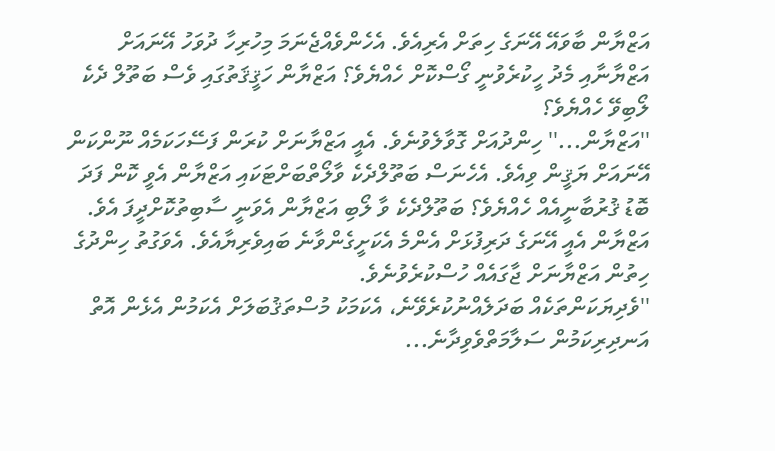އަޒްޔާން ބާވައޭ އޭނަގެ ހިތަށް އެރިއެވެ. އެހެންވެއްޖެނަމަ މިހުރިހާ ދުވަހު އޭނައަށް އަޒްޔާނާއި މެދު ހީކުރެވުނީ ގޯސްކޮށް ހެއްޔެވެ؟ އަޒްޔާން ހަޤީޤަތުގައި ވެސް ބަތޫލް ދެކެ ލޯބިވޭ ހެއްޔެވެ؟
''އަޒްޔާން...'' ހިންދުއަށް ގޮވާލެވުނެވެ. އެއީ އަޒްޔާނަށް ކުރަން ފަސޭހަކަމެއް ނޫންކަން އޭނައަށް ޔަޤީން ވިއެވެ. އެހެނަސް ބަތޫލްދެކެ ވާލޯތްބަށްޓަކައި އަޒްޔާން އެވީ ކޮން ފަދަ ބޮޑު ޤުރުބާނީއެއް ހެއްޔެވެ؟ ބަތޫލްދެކެ ވާ ލޯބި އަޒްޔާން އެވަނީ ސާބިތުކޮށްދީފަ އެވެ. އަޒްޔާން އެއީ އޭނަގެ ދަރިފުޅަށް އެންމެ އެކަށީގެންވާނެ ބައިވެރިޔާއެވެ. އެވަގުތު ހިންދުގެ ހިތުން އަޒްޔާނަށް ޖާގައެއް ހުސްކުރެވުނެވެ.
''ވެދިޔަކަންތަކެއް ބަދަލެއްނުކުރެވޭނެ، އެކަމަކު މުސްތަޤުބަލަށް އެކަމުން އެޅެން އޮތް އަނދިރިކަމުން ސަލާމަތްވެވިދާނެ...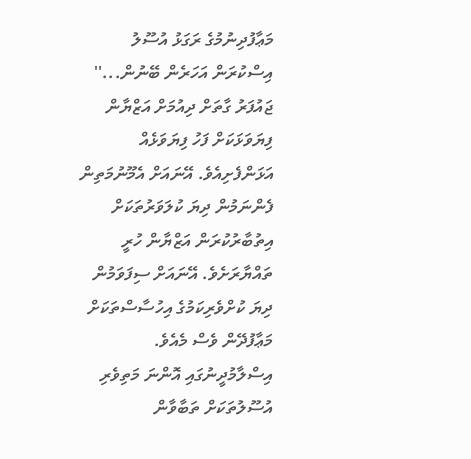މަޢާފުދިނުމުގެ ރަގަޅު އުސޫލު އިސްކުރަން އަހަރެން ބޭނުން...'' ޖައުފަރު ގާތަށް ދިއުމަށް އަޒްޔާން ފިޔަވަޅަކަށް ފަހު ފިޔަވަޅެއް އަޅަންފެށިއެވެ. އޭނައަށް އެމޫނުމަތިން ފެންނަމުން ދިޔަ ކުލަވަރުތަކަށް އިތުބާރުކުރަން އަޒްޔާން ހުރީ ތައްޔާރަށެވެ. އޭނައަށް ސިފަވަމުން ދިޔަ ކުށްވެރިކަމުގެ އިހުސާސްތަކަށް މަޢާފުދޭން ވެސް މެއެވެ. އިސްލާމުދީނުގައި އޮންނަ މަތިވެރި އުސޫލުތަކަށް ތަބާވާން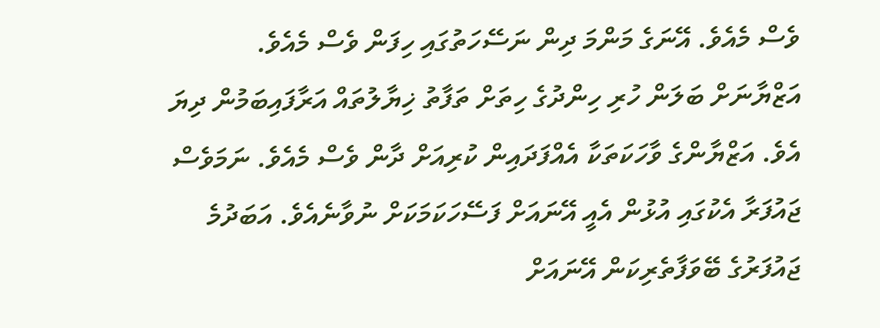ވެސް މެއެވެ. އޭނަގެ މަންމަ ދިން ނަސޭހަތުގައި ހިފަން ވެސް މެއެވެ.
އަޒްޔާނަށް ބަލަން ހުރި ހިންދުގެ ހިތަށް ތަފާތު ޚިޔާލުތައް އަރާފައިބަމުން ދިޔަ އެވެ. އަޒްޔާންގެ ވާހަކަތަކާ އެއްފަދައިން ކުރިއަށް ދާން ވެސް މެއެވެ. ނަމަވެސް ޖައުފަރާ އެކުގައި އުޅުން އެއީ އޭނައަށް ފަސޭހަކަމަކަށް ނުވާނެއެވެ. އަބަދުމެ ޖައުފަރުގެ ބޭވަފާތެރިކަން އޭނައަށް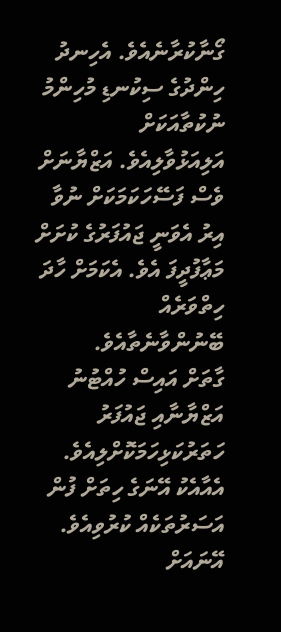ގޯނާކުރާނެއެވެ. އެހިނދު ހިންދުގެ ސިކުނޑި މުހިންމު ނުކުތާއަކަށް އަލިއަޅުވާލިއެވެ. އަޒްޔާނަށް ވެސް ފަސޭހަކަމަކަށް ނުވާ އިރު އެވަނީ ޖައުފަރުގެ ކުށަށް މަޢާފުދީފަ އެވެ. އެކަމަށް ހާދަ ހިތްވަރެއް ބޭނުންވާނެތާއެވެ.
ގާތަށް އައިސް ހުއްޓުނު އަޒްޔާނާއި ޖައުފަރު ހަތަރުކަޅިހަމަކޮށްލިއެވެ. އެއާއެކު އޭނަގެ ހިތަށް ފުން އަސަރުތަކެއް ކުރުވިއެވެ. އޭނައަށް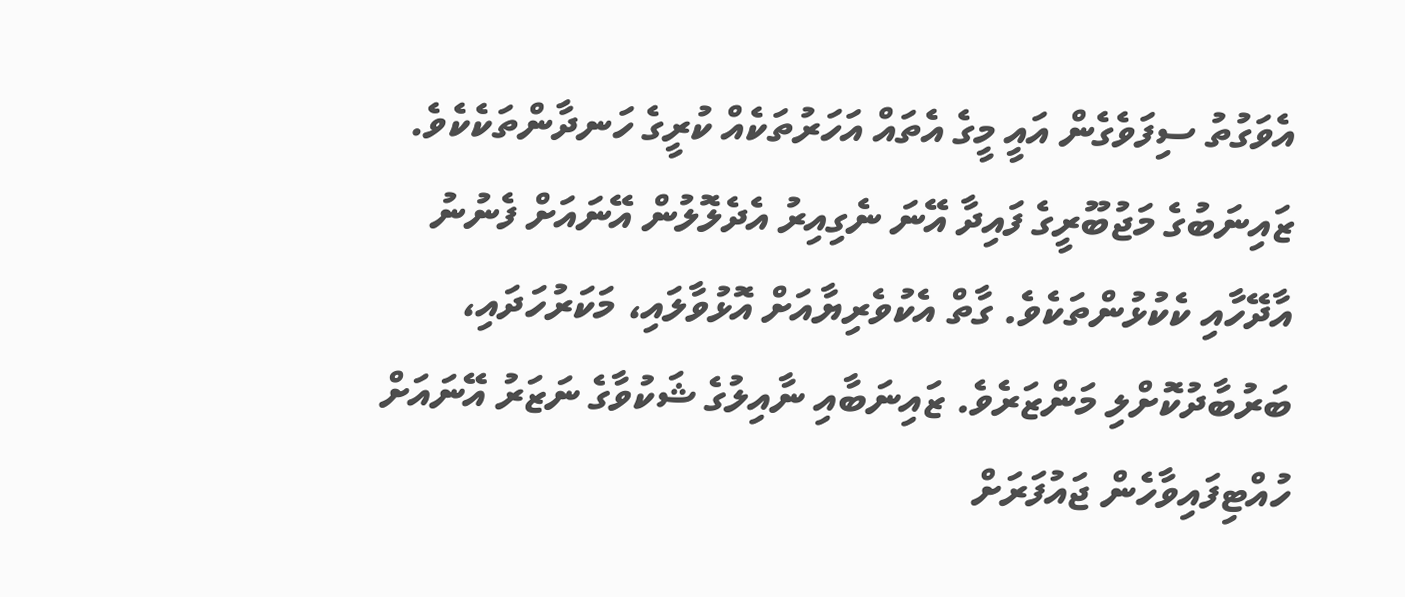އެވަގުތު ސިފަވެގެން އައީ މީގެ އެތައް އަހަރުތަކެއް ކުރީގެ ހަނދާންތަކެކެވެ. ޒައިނަބުގެ މަޖުބޫރީގެ ފައިދާ އޭނަ ނެގިއިރު އެދެލޮލުން އޭނައަށް ފެނުނު އާދޭހާއި ކެކުޅުންތަކެވެ. ގާތް އެކުވެރިޔާއަށް އޮޅުވާލައި، މަކަރުހަދައި، ބަރުބާދުކޮށްލި މަންޒަރެވެ. ޒައިނަބާއި ނާއިލުގެ ޝަކުވާގެ ނަޒަރު އޭނައަށް ހުއްޓިފައިވާހެން ޖައުފަރަށް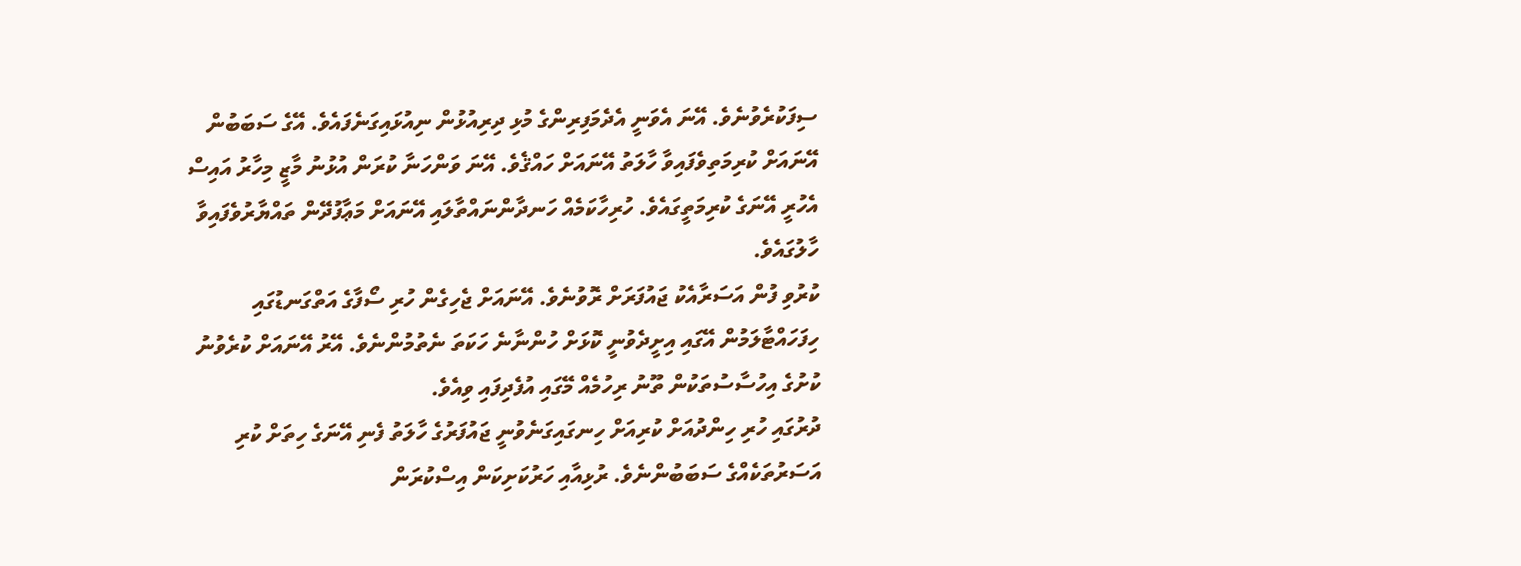ސިފަކުރެވުނެވެ. އޭނަ އެވަނީ އެދެމަފިރިންގެ މުޅި ދިރިއުޅުން ނިއުޅައިގަނެފައެވެ. އޭގެ ސަބަބުން އޭނައަށް ކުރިމަތިވެފައިވާ ހާލަތު އޭނައަށް ހައްޤެވެ. އޭނަ ވަންހަނާ ކުރަން އުޅުނު މާޒީ މިހާރު އައިސް އެހުރީ އޭނަގެ ކުރިމަތީގައެވެ. ހުރިހާކަމެއް ހަނދާންނައްތާލައި އޭނައަށް މަޢާފުދޭން ތައްޔާރުވެފައިވާ ހާލުގައެވެ.
ކުރުވި ފުން އަސަރާއެކު ޖައުފަރަށް ރޮވުނެވެ. އޭނައަށް ޖެހިގެން ހުރި ސޯފާގެ އަތްގަނޑުގައި ހިފަހައްޓާލަމުން އޭގައި އިށީދެވުނީ ކޮޅަށް ހުންނާނެ ހަކަތަ ނެތުމުންނެވެ. އޭރު އޭނައަށް ކުރެވުނު ކުށުގެ އިހުސާސުތަކުން ތޫނު ރިހުމެއް މޭގައި އުފެދިފައި ވިއެވެ.
ދުރުގައި ހުރި ހިންދުއަށް ކުރިއަށް ހިނގައިގަނެވުނީ ޖައުފަރުގެ ހާލަތު ފެނި އޭނަގެ ހިތަށް ކުރި އަސަރުތަކެއްގެ ސަބަބުންނެވެ. ރުޅިއާއި ހަރުކަށިކަން އިސްކުރަން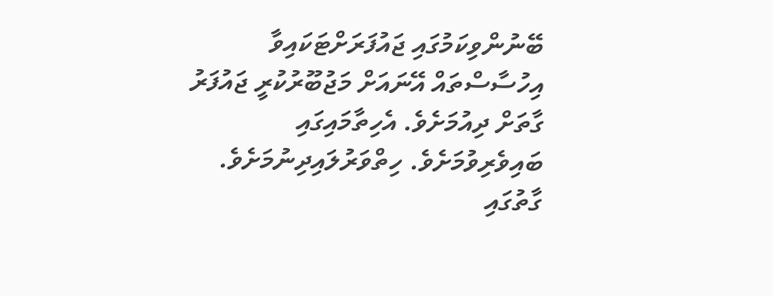ބޭނުންވިކަމުގައި ޖައުފަރަށްޓަކައިވާ އިހުސާސްތައް އޭނައަށް މަޖުބޫރުކުރީ ޖައުފަރު ގާތަށް ދިއުމަށެވެ. އެހިތާމައިގައި ބައިވެރިވުމަށެވެ. ހިތްވަރުލައިދިނުމަށެވެ. ގާތުގައި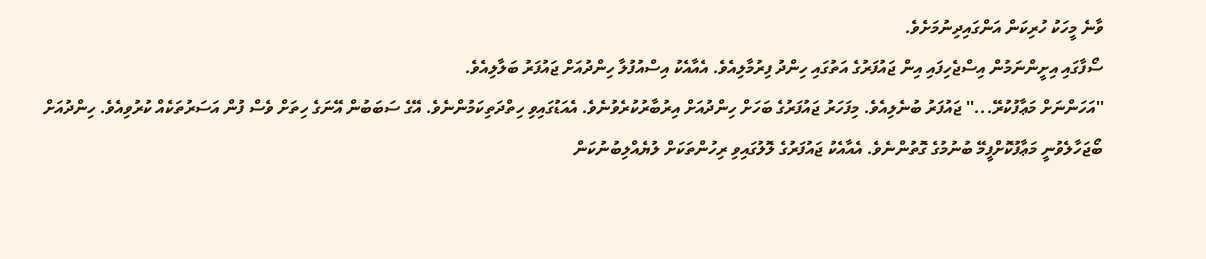ވާނެ މީހަކު ހުރިކަން އަންގައިދިނުމަށެވެ.
ސޯފާގައި އިށީންނަމުން އިސްޖެހިފައި އިން ޖައުފަރުގެ އަތުގައި ހިންދު ފިރުމާލިއެވެ. އެއާއެކު އިސްއުފުލާ ހިންދުއަށް ޖައުފަރު ބަލާލިއެވެ.
''އަހަންނަށް މަޢާފުކުރޭ...'' ޖައުފަރު ބުނެލިއެވެ. މިފަހަރު ޖައުފަރުގެ ބަހަށް ހިންދުއަށް އިރުބާރުކުރެވުނެވެ. އެއަޑުގައިވި ހިތްދަތިކަމުންނެވެ. އޭގެ ސަބަބުން އޭނަގެ ހިތަށް ވެސް ފުން އަސަރުތަކެއް ކުރުވިއެވެ. ހިންދުއަށް ބޯޖަހާލެވުނީ މަޢާފުކޮށްފީމޭ ބުނުމުގެ ގޮތުންނެވެ. އެއާއެކު ޖައުފަރުގެ ލޮލުގައިވި ރިހުންތަކަށް ލުޔެއްލިބުނުކަން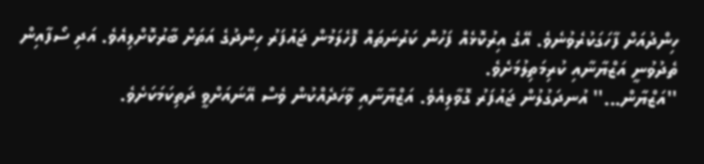ހިންދުއަށް ފާހަގަކުރެވުނެވެ. އޭގެ އިރުކޮޅެއް ފަހުން ކަރުނަތައް ފޮހެލަމުން ޖައުފަރު ހިންދުގެ އަތަށް ބާރުކޮށްލިއެވެ. އަދި ސޯފާއިން ތެދުވުނީ އަޒްޔާނާއި ކުރިމަތިލުމަށެވެ.
''އަޒްޔާން...'' އުނދަގުލުން ޖައުފަރު ގޮވާލިއެވެ. އަޒްޔާނާއި ވާހަދެއްކުން ވެސް އޭނައަށްވީ ދަތިކަމަކަށެވެ.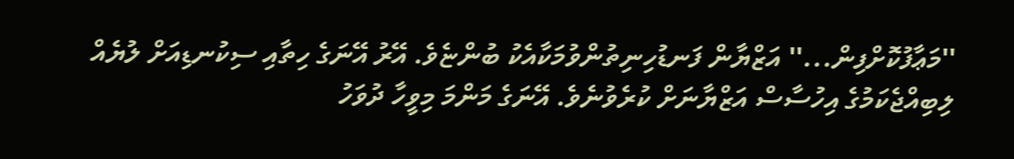''މަޢާފުކޮށްފިން...'' އަޒްޔާން ފަނޑުހިނިތުންވުމަކާއެކު ބުންޏެވެ. އޭރު އޭނަގެ ހިތާއި ސިކުނޑިއަށް ލުޔެއް ލިބިއްޖެކަމުގެ އިހުސާސް އަޒްޔާނަށް ކުރެވުނެވެ. އޭނަގެ މަންމަ މިވީހާ ދުވަހު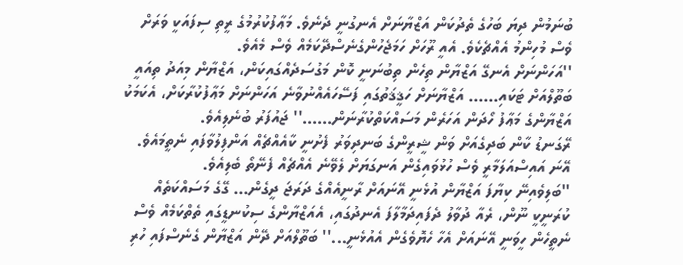ބުނަމުން ދިޔަ ބަހުގެ ތެދުކަން އަޒްޔާނަށް އެނގުނީ ދެނެވެ. މަޢާފުކުރުމުގެ ރީތި ސިފައަކީ ވަރަށް ވެސް މުހިންމު އެއްޗެކެވެ. އެއީ ރޫހަށް ހަމަޖެހުންގެނެސްދޭކަމެއް ވެސް މެއެވެ.
''އަހަންނަށް އެނގޭ އަޒްޔާން ތިހެން ތިބުނަނީ ކޮން މަގުސަދެއްގައިކަން، އަޒްޔާން މިއަދު ތިއައީ ބަތޫލްއަށް ޓަކައި...... އަޒްޔާނަށް ހަޤީޤަތުގައި ފަސޭހައެއްނުވާނެ އަހަންނަށް މަޢާފުކުރާކަށް، އެކަމަކު އަޒްޔާންގެ މަޢާފު ހޯދަން އަހަރެން މަސައްކަތްކުރާނަން......'' ޖައުފަރު ބުނެލިއެވެ.
ރޭގަނޑު ކާން ބަދިގެއަށް ވަން ޝީރީންގެ ބަނދިވަރު ފެށުނީ ކާއެއްޗެއް އަންފިލުވާފައި ނެތީމައެވެ. އޭނަ އައިސްއަލަމާރީ ވެސް ހުޅުވައިގެން އަނގަޔަށް ލެވޭނެ އެއްޗެއް ފެނޭތޯ ބެލިއެވެ.
''ބަލިވެއިނޭ ކިޔާފަ އަޒްޔާން އުޅެނީ އޭނައަށް ރާނީއެއްގެ ދަރަޖަ ދީގެން... ގޭގެ މަސައްކަތެއް ކުރަނީކީ ނޫން، ރެއާ ދުވާލު ދެފައިދަމާލާފަ އެނދުގައި، އެއަޒްޔާންގެ ސިކުނޑީގައި ތެތްކަމެއް ވެސް ނެތީހެން ހީވަނީ އޭނައަށް އެހާ ހެޔޮވެގެން އެއުޅެނީ...'' ބަތޫލްއަށް ދޭން އަޒްޔާން ގެނެސްފައި ހުރި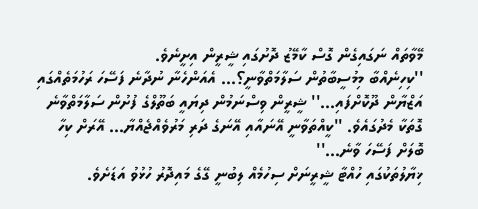މޭވާތައް ނަގައިގެން ގޮސް ކާމޭޒު ދޮށުގައި ޝީރީން އިށީނެވެ.
''ކިހިނެއްބާ މިމުސީބާތުން ސަލާމަތްވާނީ؟... އެއަންހެނާ ނުދާނެ ފަސޭހަ ރަހުމަތެއްގައި އަޒްޔާން ދޫކޮށްފައި...'' ޝީރީން ވިސްނަމުން ދިޔައީ ބަތޫލްގެ ފުށުން ސަލާމަތްވާނެ ގޮތަކާ މެދުގައެވެ. ''ކީއްތަވާނީ އޭނައާއި އޭނަގެ ދަރި މަރުވެއްޖެއްޔާ... އޭރަށް ކިހާ ބޮލަށް ފަސޭހަ ވާނެ...''
ޚިޔާލުތަކުގައި ހުއްޓާ ޝީރީނަށް ސިހުމެއް ލިބުނީ ގޭގެ މައިދޮރު ހުޅުވު އަޑަށެވެ.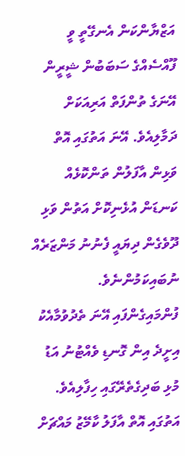އަޒްޔާންކަން އެނގޭތީ ވީ ފޫއްސެއްގެ ސަބަބުން ޝީރީން އޭނަގެ ތުންފަތް އަރިއަކަށް ދަމާލިއެވެ. އޭނަ އަތުގައި އޮތް ވަޅިން އާފަލުން ތަންކޮޅެއް ކަނޑަން އުޅެނިކޮށް އަތުން ވަޅި ދޫވެގެން ދިޔައީ ފެނުނު މަންޒަރެއް ނުބައިކަމުންނެވެ. ފުންމައިގެންފައި އޭނަ ތެދުވުމާއެކު އިށީދެ އިން ގޮނޑި ވެއްޓުނު އަޑު މުޅި ބަދިގެތެރޭގައި ހިފާލިއެވެ. އަތުގައި އޮތް އާފަލު ކާމޭޒު މައްޗަށް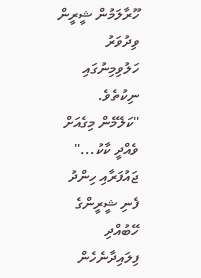ހޫރާލަމުން ޝީރީން ވިދުވަރު ހަލުވިމިނުގައި ނިކުތެވެ.
''ކަލޭމެން މިގެއަށް ވެއްދީ ކާކު...'' ޖައުފަރާއި ހިންދު ފެނި ޝީރީންގެ ހޭބުއްދި ފިލައިދާނެހެން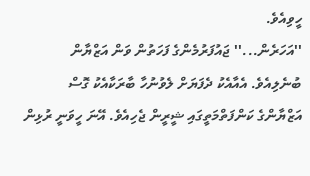ހީވިއެވެ.
''އަހަރެން...'' ޖައުފަރުމެންގެ ފަހަތުން ވަން އަޒްޔާން ބުނެލިއެވެ. އެއާއެކު ދެފަޔަށް ލެވުނުހާ ބާރަކާއެކު ގޮސް އަޒްޔާންގެ ކަންފަތްމަތީގައި ޝީރީން ޖެހިއެވެ. އޭނަ ހީވަނީ ރުޅިން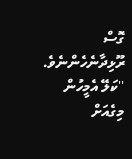ގޮސް ރޫޅިދާނެހެންނެވެ.
''ކަލޭ އެމީހުން މިގެއަށް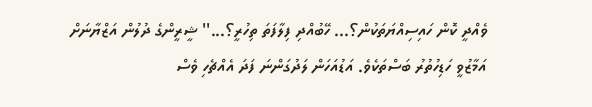ވެއްދީ ކޮން ހައިސިއްޔަތަކުން؟... ހޭބުއްދި ފިލާފަތަ ތިހުރީ؟...'' ޝީރީންގެ ދުލުން އަޒްޔާނަށް އަމާޒުވީ ހަޑިހުތުރު ބަސްތަކެވެ. އަޑުއަހަން ލަދުގަންނަ ފަދަ އެއްޗެހި ވެސް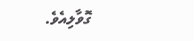ގޮވާލިއެވެ.